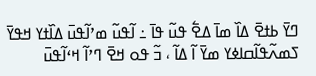ߣߌ߫ ߕߙߐ߫ ߡߊ߰ ߘߊ߫ ߡߐ߱ ߟߎ߬ ߟߊ߫ ߸ ߊ߬ߟߎ߬ ߘߴߊ߬ߟߎ߫ ߡߊ߰ߙߌ ߞߟߌ߫ ߖߘߍ߬ߟߊ߬ߛߊߦߌ ߘߌ߫ ߊ߬ ߡߊ߬ ، ߏ߬ ߟߋ ߞߐ߫ ߣߴߊ߬ ߞߵߊ߬ߟߎ߫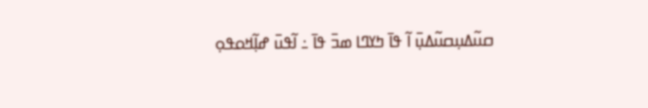ߛߎ߬ߡߎ߲ߛߎ߬ߡߎ߲߫ ߊ߬ ߟߊ߫ ߤߌߣߊ ߘߏ߫ ߟߊ߫ ߸ ߊ߬ߟߎ߫ ߝߊ߲߬ߞߋߟߋ߲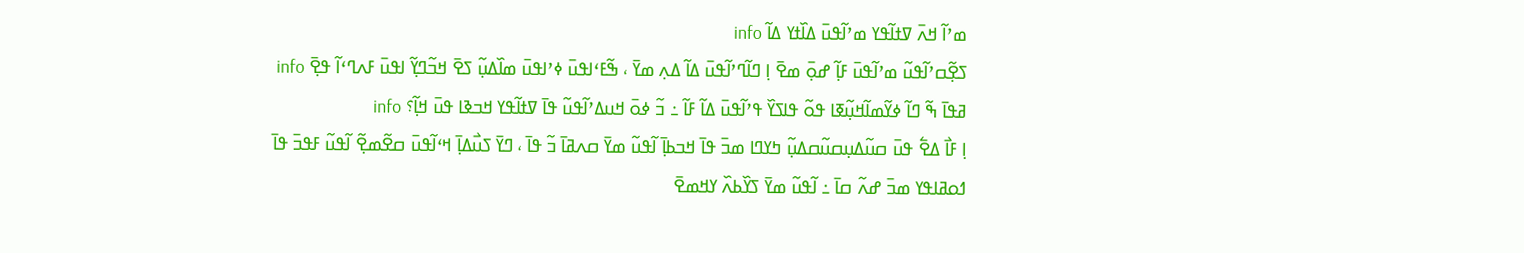ߘߴߊ߬ ߞߍ߫ ߜߙߊ߬ߟߌ ߘߴߊ߬ߟߎ߫ ߡߊ߰ߙߌ ߡߊ߬ info
ߖߐ߲߬ߛߴߊ߬ߟߎ߬ ߘߴߊ߬ߟߎ߫ ߓߊ߲߬ ߝߋ߲߫ ߘߐ߫ ߊ߲ ߣߊ߬ߣߴߊ߬ߟߎ߫ ߡߊ߬ ߡߍ߲ ߘߌ߫ ، ߒ߬ߓߵߊߟߎ߫ ߦߴߊߟߎ߫ ߘߊ߰ߡߎ߲߬ ߖߐ߫ ߞߏ߬ߣߌ߲߬ ߊߟߎ߫ ߓߍߣߵߊ߬ ߟߐ߲߫ info
ߥߟߊ߫ ߒ߬ ߣߊ߬ ߦߌ߬ߘߊ߬ߞߎ߲߬ߧߊ ߟߋ߬ ߟߊߖߌ߰ ߟߴߊ߬ߟߎ߫ ߡߊ߬ ߓߊ߬ ߸ ߏ߬ ߦߋ߫ ߞߎߡߴߊ߬ߟߎ߬ ߟߊ߫ ߜߙߊ߬ߟߌ ߞߏߢߊ ߟߎ߫ ߞߊ߲߬؟ info
ߊ߲ ߓߊ߯ ߡߐ߱ ߟߎ߫ ߛߎ߬ߡߎ߲ߛߎ߬ߛߡߎ߲߬ ߤߌߣߊ ߘߏ߫ ߟߊ߫ ߞߏߕߊ߲߫ ߊ߬ߟߎ߬ ߘߌ߫ ߛߍߥߊ߫ ߏ߬ ߟߊ߫ ، ߣߌ߫ ߖߎ߯ߡߊ߲߫ ߞߵߊ߬ߟߎ߫ ߛߐ߬ߘߐ߲߬ ߊ߬ߟߎ߬ ߓߟߏ߫ ߟߊ߫ ߗߋߥߊߟߌ ߘߏ߫ ߝߍ߬ ߛߊ߫ ߸ ߊ߬ߟߎ߬ ߘߌ߫ ߖߌ߰ߕߍ߰ ߌߞߘߐ߫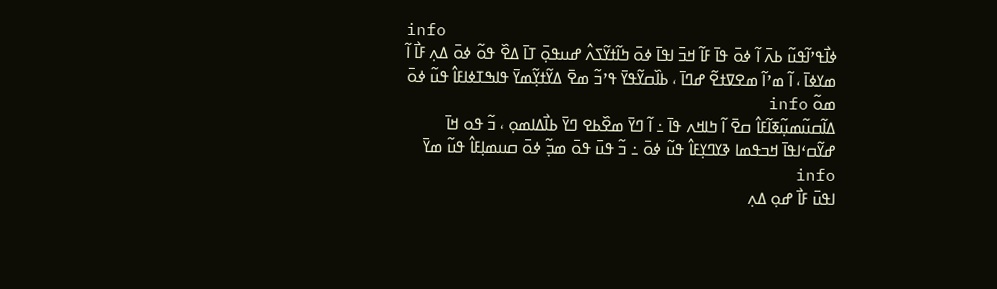info
ߦߊ߯ߟߴߊ߬ߟߎ߬ ߕߍ߫ ߊ߬ ߦߋ߫ ߟߊ߫ ߓߊ߬ ߞߏ߫ ߊߟߊ߫ ߦߋ߫ ߤߊ߬ߙߌ߬ߖߍ߮ ߝߎߟߋ߲߫ ߠߊ߫ ߡߐ߰ ߟߋ߬ ߦߋ߫ ߡߍ߲ ߓߊ߯ ߊ߬ ߘߌߦߊ߫ ، ߊ߬ ߘߴߊ߬ ߘߐߜߙߐ߬ ߝߣߊ߫ ، ߕߊ߰ߛߌ߬ߟߌ߫ ߟߴߏ߬ ߘߐ߫ ߡߌ߬ߙߌ߲߬ߘߌ߫ ߟߊߒߠߦߊߓߊ߮ ߟߎ߬ ߦߋ߫ ߘߋ߬ info
ߡߊ߬ߛߎ߬ߘߎ߲߬ߧߊ߬ߓߊ߮ ߛߐ߫ ߊ߬ ߤߊߞߍ ߟߊ߫ ߸ ߊ߬ ߣߌ߫ ߘߐ߰ߕߐ ߣߌ߫ ߕߊ߯ߡߊߘߋ߲ ، ߏ߬ ߟߋ ߞߊ߫ ߝߌ߬ߛߵߊߟߊ߫ ߞߏߟߘߊ ߢߌߣߌ߲ߓߊ߮ ߟߎ߬ ߦߋ߫ ߸ ߏ߬ ߟߎ߫ ߟߋ߫ ߘߏ߲߬ ߦߋ߫ ߛߎߘߊ߲ߓߊ߮ ߟߎ߬ ߘߌ߫ info
ߊߟߎ߫ ߓߊ߯ ߝߋ߲ ߡߍ߲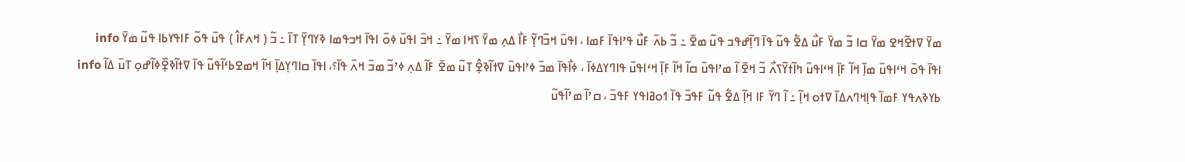ߘߌ߫ ߜߙߐ߬ߞߐ ߘߌ߫ ߛߊ ߏ߬ ߘߌ߫ ߓߎ߯ ߡߐ߱ ߟߎ߬ ߟߊ߫ ߣߊ߲߬ߝߟߏ ߟߎ߬ ߘߐ߫ ߸ ߏ߬ ߕߍ߫ ߓߎ߯ ߟߴߊߟߊ߫ ߓߘߊ ، ߊߟߎ߫ ߞߏ߬ߣߌ߲߬ ߓߊ߯ ߡߍ߲ ߘߌ߫ ߖߞߊ ߘߌ߫ ߸ ߞߏ߫ ߊߟߎ߫ ߦߋ߫ ߊߟߊ߫ ߞߏߟߘߊ ߢߌߣߌ߲߫ ߠߊ߫ ߸ ߏ߬ ( ߞߍߓߊ߮ ) ߟߎ߫ ߟߋ߬ ߓߊߟߌߕߊ ߟߎ߬ ߘߌ߫ info
ߊߟߊ߫ ߟߋ߫ ߞߵߊߟߎ߫ ߘߊ߲߫ ߞߊ߬ ߓߊ߲߫ ߞߵߊߟߎ߫ ߤߊ߬ߙߌ߬ߖߍ߯ ߏ߬ ߞߐ߫ ߊ߬ ߘߴߊߟߎ߫ ߛߊ߬ ߞߊ߬ ߓߊ߲߫ ߞߵߊߟߎ߫ ߟߊߣߌߡߦߊ߫ ، ߦߊ߯ߟߊ߫ ߘߏ߫ ߦߴߊߟߎ߫ ߜߙߊ߬ߢߐ߲߮ ߠߎ߬ ߘߐ߫ ߓߊ߬ ߡߍ߲ ߦߴߏ߬ ߘߏ߫ ߞߍ߫ ߟߊ߫؟، ߊߟߊ߫ ߛߊߣߌ߲ߡߊ߲߫ ߞߊ߬ ߞߘߐߕߵߊ߬ߟߎ߬ ߟߊ߫ ߜߙߊ߬ߢߐ߲߰ߦߊ߬ߝߋ߲ ߠߎ߫ ߡߊ߬ info
ߕߌߢߍߟߌ ߓߘߊ߫ ߟߊ߲ߞߣߍߡߊ߫ ߜߙߋ ߞߊ߲߬ ߸ ߊ߬ ߣߌ߫ ߓߊ ߞߊ߲߬ ߡߐ߱ ߟߎ߬ ߓߟߏ߫ ߟߊ߫ ߗߋߥߊߟߌ ߓߟߏ߫ ، ߛߴߊ߬ ߘߴߊ߬ߟߎ߬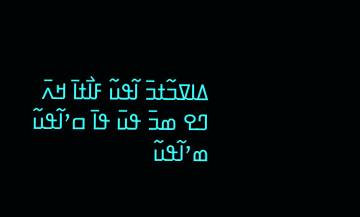ߡߊߜߏ߬ߙߏ߫ ߊ߬ߟߎ߬ ߓߊ߯ߙߊ߫ ߞߍ߫ ߣߐ ߘߏ߫ ߟߎ߫ ߟߊ߫ ߛߴߊ߬ߟߎ߬ ߘߴߊ߬ߟߎ߬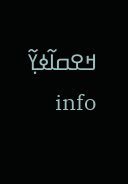ߞߐߛߊ߬ߦߌ߲߬ info